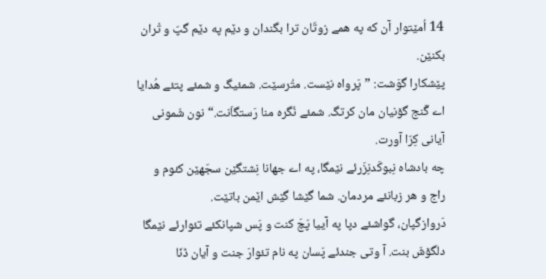14 اُمێتوار آن که په همے زوتّان ترا بگندان و دێم په دێم گپّ و تْران بکنێن.
پێشکارا گوَشت: ”پَرواه نێست. متُرسێت. شمئیگ و شمئے پتئے هُدایا اے گَنج گۆنیان مان کرتگ. شمئے نُگره منا رَستگاَنت.“ نون شَمونی آیانی کِرّا آورت.
چه بادشاه نِبوکَدنِزَرئے نێمگا، په اے جهانا نِشتگێن سجّهێن کئوم و راج و هر زبانئے مردمان. شما گێشا گێش اێمن باتێت.
دَروازگپان، گواشئے دپا په آییا پَچَ کنت و پَس شپانکئے تئوارئے نێمگا دلگۆشَ بنت. آ وتی جندئے پَسان په نام تئوارَ جنت و آیان ڈنّا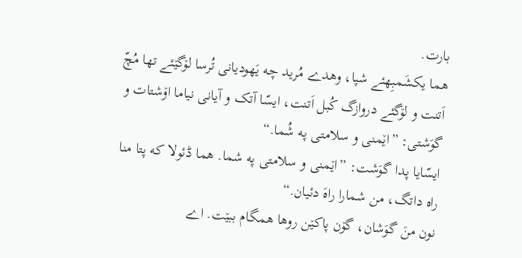بارت.
هما یکشَمبِهئے شپا، وهدے مُرید چه یَهودیانی تُرسا لۆگێئے تها مُچّ اَتنت و لۆگئے دروازگ کُبل اَتنت، ایسّا آتک و آیانی نیاما اۆشتات و گوَشتی: ”اێمنی و سلامتی په شُما.“
ایسّایا پدا گوَشت: ”اێمنی و سلامتی په شما. هما ڈئولا که پتا منا راه داتگ، من شمارا راهَ دئیان.“
نون منَ گوَشان، گۆن پاکێن روها همگام ببێت. اے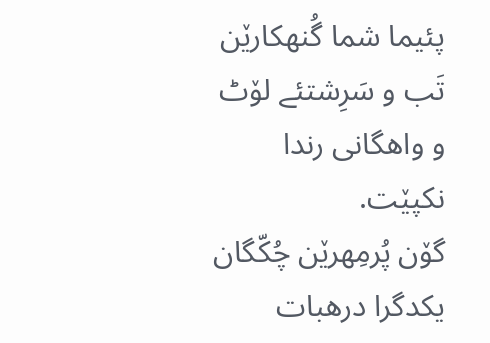پئیما شما گُنهکارێن تَب و سَرِشتئے لۆٹ و واهگانی رندا نکپێت.
گۆن پُرمِهرێن چُکّگان یکدگرا درهبات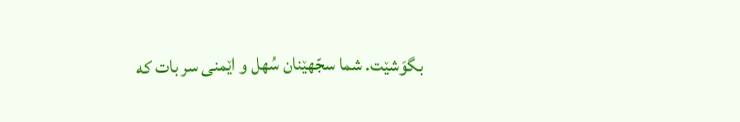بگوَشێت. شما سجّهێنان سُهل و اێمنی سر بات که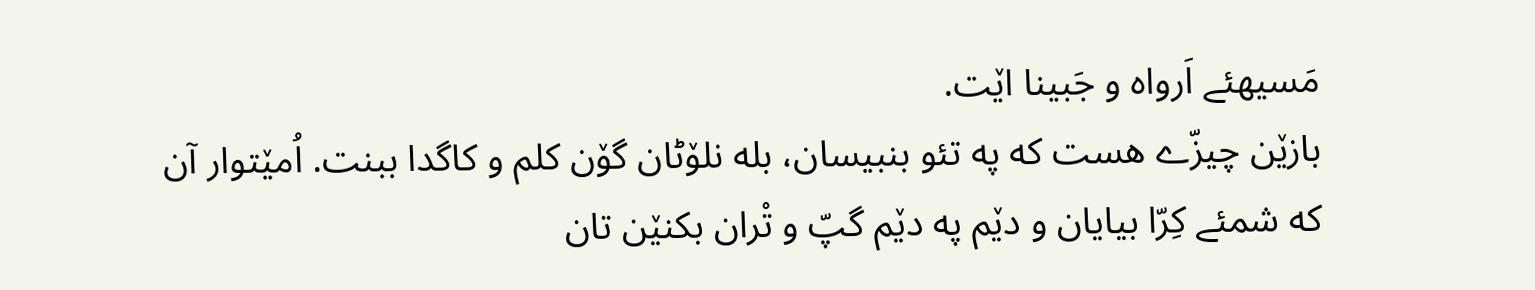مَسیهئے اَرواه و جَبینا اێت.
بازێن چیزّے هست که په تئو بنبیسان، بله نلۆٹان گۆن کلم و کاگدا ببنت. اُمێتوار آن که شمئے کِرّا بیایان و دێم په دێم گپّ و تْران بکنێن تان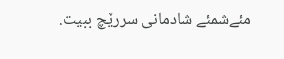مئےشمئے شادمانی سررێچ ببیت.